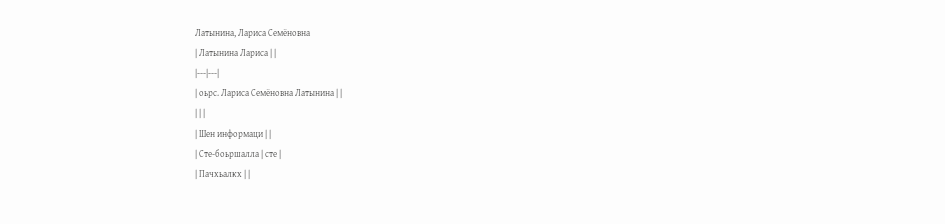Латынина, Лариса Семёновна
| Латынина Лариса | |
|---|---|
| оьрс. Лариса Семёновна Латынина | |
| | |
| Шен информаци | |
| Сте-боьршалла | сте |
| Пачхьалкх | |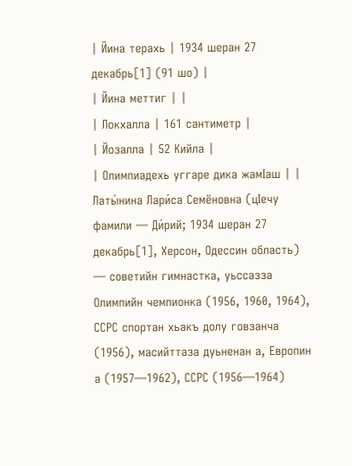| Йина терахь | 1934 шеран 27 декабрь[1] (91 шо) |
| Йина меттиг | |
| Локхалла | 161 сантиметр |
| Йозалла | 52 Кийла |
| Олимпиадехь уггаре дика жамӀаш | |
Латы́нина Лари́са Семёновна (цӀечу фамили — Ди́рий; 1934 шеран 27 декабрь[1], Херсон, Одессин область) — советийн гимнастка, уьссазза Олимпийн чемпионка (1956, 1960, 1964), ССРС спортан хьакъ долу говзанча (1956), масийттаза дуьненан а, Европин а (1957—1962), ССРС (1956—1964)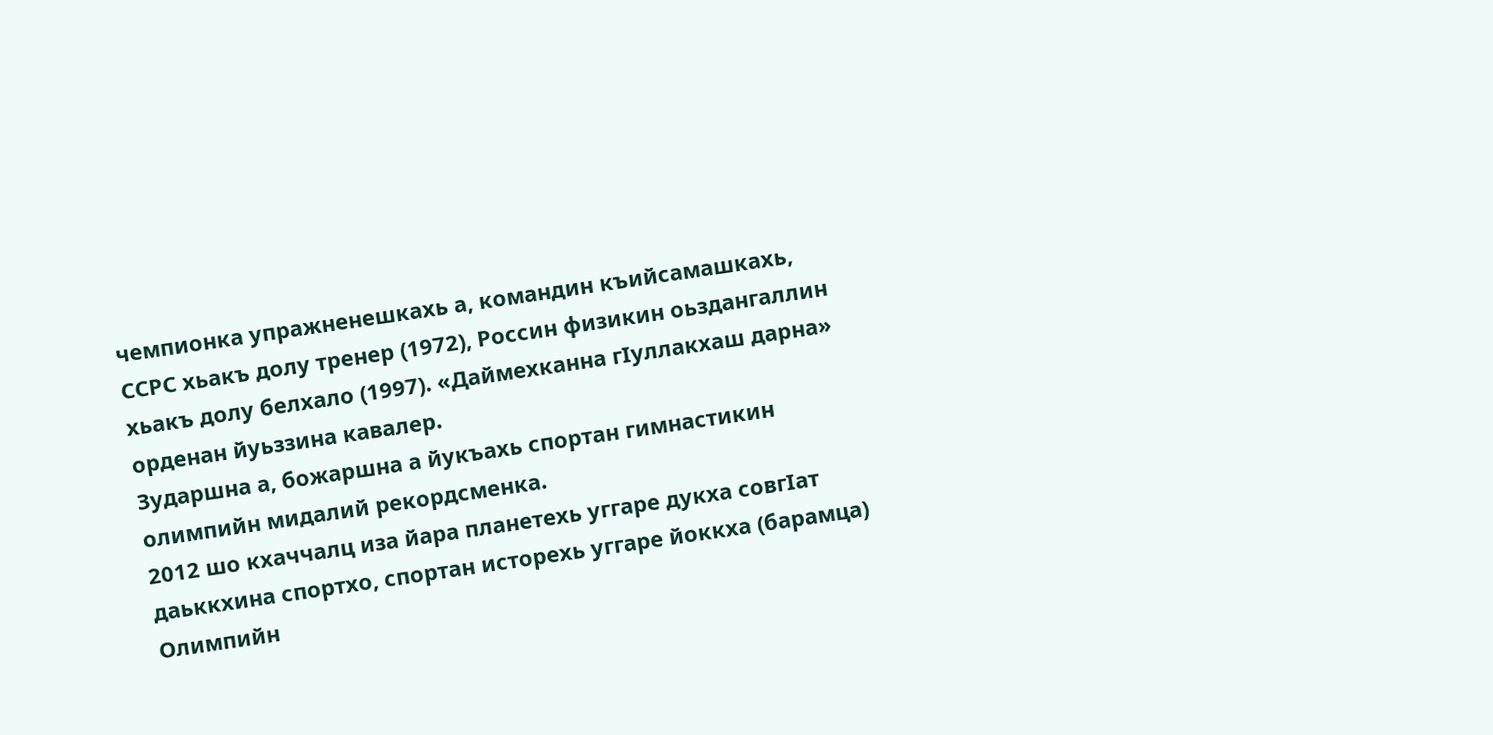чемпионка упражненешкахь а, командин къийсамашкахь, ССРС хьакъ долу тренер (1972), Россин физикин оьздангаллин хьакъ долу белхало (1997). «Даймехканна гӀуллакхаш дарна» орденан йуьззина кавалер.
Зударшна а, божаршна а йукъахь спортан гимнастикин олимпийн мидалий рекордсменка.
2012 шо кхаччалц иза йара планетехь уггаре дукха совгӀат даьккхина спортхо, спортан исторехь уггаре йоккха (барамца) Олимпийн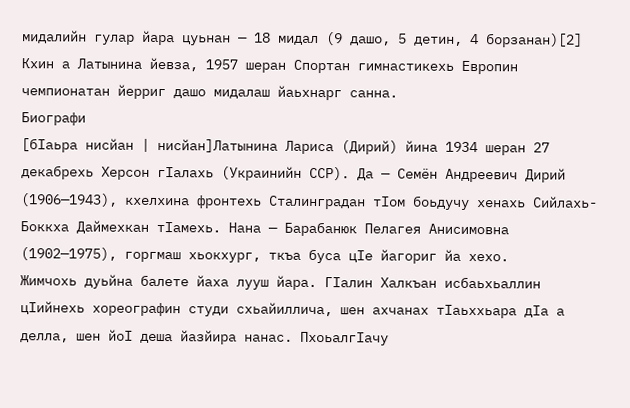мидалийн гулар йара цуьнан — 18 мидал (9 дашо, 5 детин, 4 борзанан)[2]
Кхин а Латынина йевза, 1957 шеран Спортан гимнастикехь Европин чемпионатан йерриг дашо мидалаш йаьхнарг санна.
Биографи
[бӀаьра нисйан | нисйан]Латынина Лариса (Дирий) йина 1934 шеран 27 декабрехь Херсон гӀалахь (Украинийн ССР). Да — Семён Андреевич Дирий (1906—1943), кхелхина фронтехь Сталинградан тӀом боьдучу хенахь Сийлахь-Боккха Даймехкан тӀамехь. Нана — Барабанюк Пелагея Анисимовна (1902—1975), горгмаш хьокхург, ткъа буса цӀе йагориг йа хехо.
Жимчохь дуьйна балете йаха лууш йара. ГӀалин Халкъан исбаьхьаллин цӀийнехь хореографин студи схьайиллича, шен ахчанах тӀаьххьара дӀа а делла, шен йоӀ деша йазйира нанас. ПхоьалгӀачу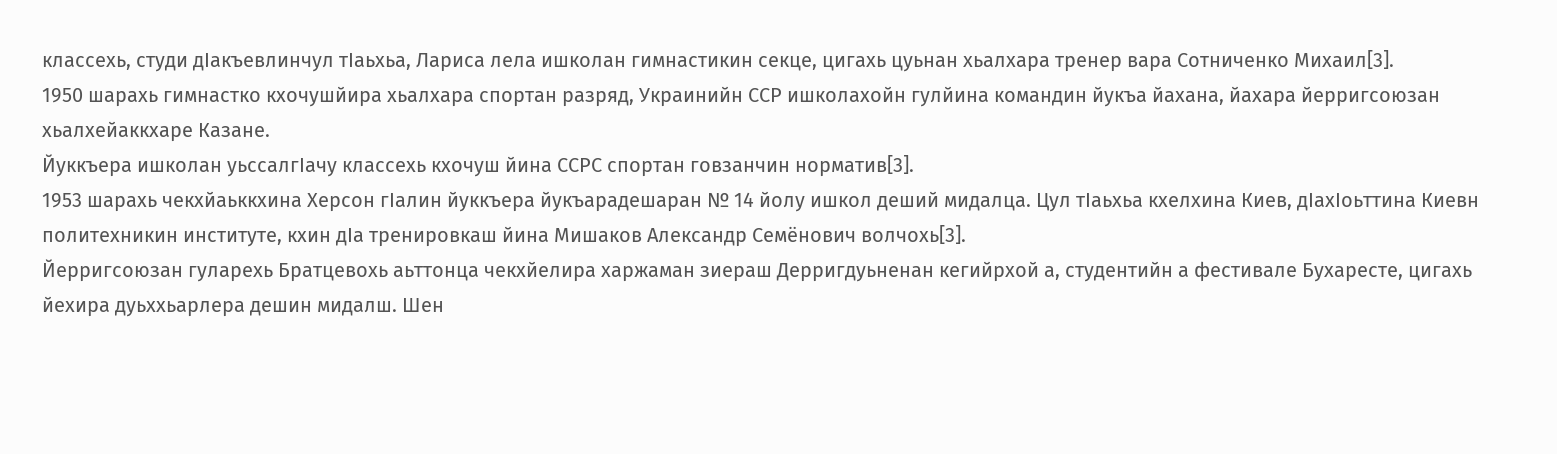классехь, студи дӀакъевлинчул тӀаьхьа, Лариса лела ишколан гимнастикин секце, цигахь цуьнан хьалхара тренер вара Сотниченко Михаил[3].
1950 шарахь гимнастко кхочушйира хьалхара спортан разряд, Украинийн ССР ишколахойн гулйина командин йукъа йахана, йахара йерригсоюзан хьалхейаккхаре Казане.
Йуккъера ишколан уьссалгӀачу классехь кхочуш йина ССРС спортан говзанчин норматив[3].
1953 шарахь чекхйаьккхина Херсон гӀалин йуккъера йукъарадешаран № 14 йолу ишкол деший мидалца. Цул тӀаьхьа кхелхина Киев, дӀахӀоьттина Киевн политехникин институте, кхин дӀа тренировкаш йина Мишаков Александр Семёнович волчохь[3].
Йерригсоюзан гуларехь Братцевохь аьттонца чекхйелира харжаман зиераш Дерригдуьненан кегийрхой а, студентийн а фестивале Бухаресте, цигахь йехира дуьххьарлера дешин мидалш. Шен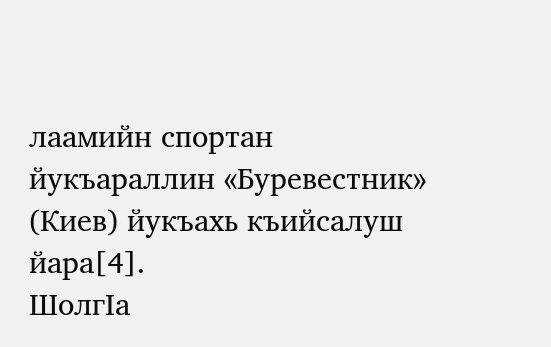лаамийн спортан йукъараллин «Буревестник» (Киев) йукъахь къийсалуш йара[4].
ШолгӀа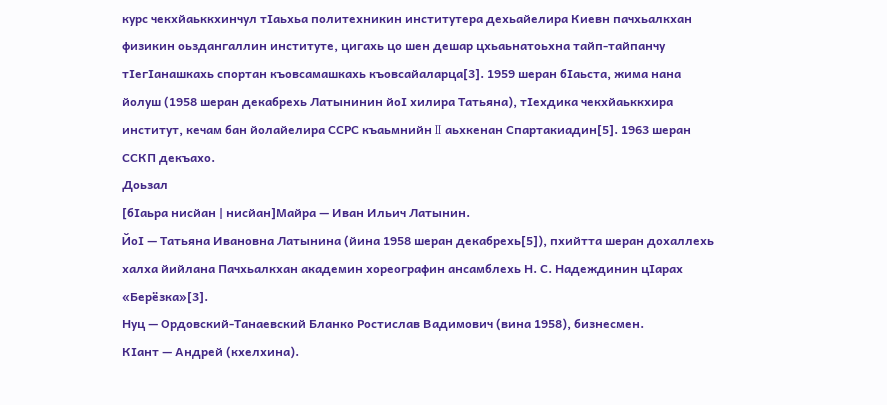курс чекхйаьккхинчул тӀаьхьа политехникин институтера дехьайелира Киевн пачхьалкхан физикин оьздангаллин институте, цигахь цо шен дешар цхьаьнатоьхна тайп-тайпанчу тӀегӀанашкахь спортан къовсамашкахь къовсайаларца[3]. 1959 шеран бӀаьста, жима нана йолуш (1958 шеран декабрехь Латынинин йоӀ хилира Татьяна), тӀехдика чекхйаьккхира институт, кечам бан йолайелира ССРС къаьмнийн II аьхкенан Спартакиадин[5]. 1963 шеран ССКП декъахо.
Доьзал
[бӀаьра нисйан | нисйан]Майра — Иван Ильич Латынин.
ЙоӀ — Татьяна Ивановна Латынина (йина 1958 шеран декабрехь[5]), пхийтта шеран дохаллехь халха йийлана Пачхьалкхан академин хореографин ансамблехь Н. С. Надеждинин цӀарах «Берёзка»[3].
Нуц — Ордовский-Танаевский Бланко Ростислав Вадимович (вина 1958), бизнесмен.
КӀант — Андрей (кхелхина).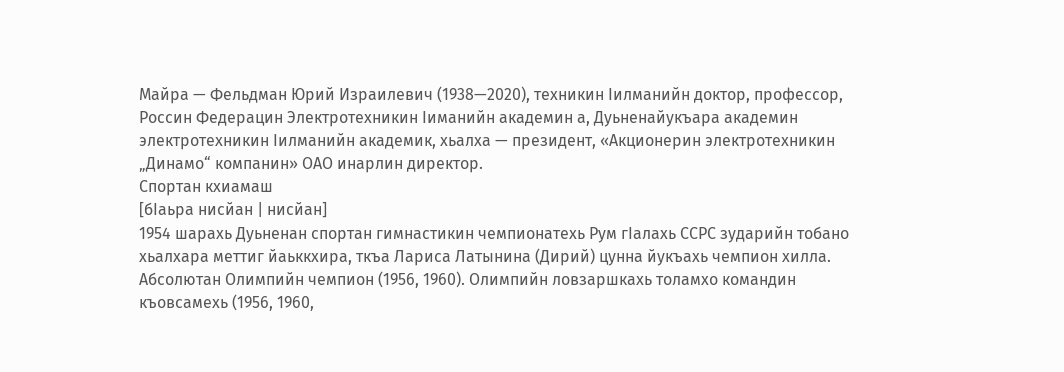Майра — Фельдман Юрий Израилевич (1938—2020), техникин Ӏилманийн доктор, профессор, Россин Федерацин Электротехникин Ӏиманийн академин а, Дуьненайукъара академин электротехникин Ӏилманийн академик, хьалха — президент, «Акционерин электротехникин „Динамо“ компанин» ОАО инарлин директор.
Спортан кхиамаш
[бӀаьра нисйан | нисйан]
1954 шарахь Дуьненан спортан гимнастикин чемпионатехь Рум гӀалахь ССРС зударийн тобано хьалхара меттиг йаьккхира, ткъа Лариса Латынина (Дирий) цунна йукъахь чемпион хилла.
Абсолютан Олимпийн чемпион (1956, 1960). Олимпийн ловзаршкахь толамхо командин къовсамехь (1956, 1960,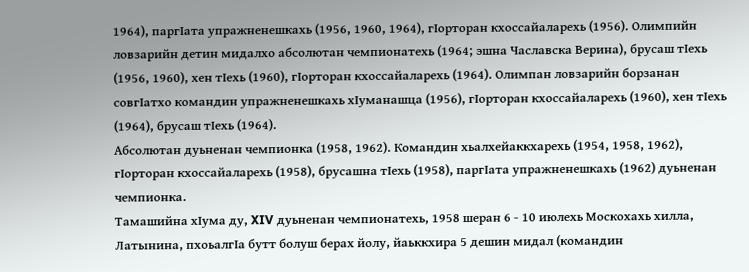1964), паргӀата упражненешкахь (1956, 1960, 1964), гӀорторан кхоссайаларехь (1956). Олимпийн ловзарийн детин мидалхо абсолютан чемпионатехь (1964; эшна Чаславска Верина), брусаш тӀехь (1956, 1960), хен тӀехь (1960), гӀорторан кхоссайаларехь (1964). Олимпан ловзарийн борзанан совгӀатхо командин упражненешкахь хӀуманашца (1956), гӀорторан кхоссайаларехь (1960), хен тӀехь (1964), брусаш тӀехь (1964).
Абсолютан дуьненан чемпионка (1958, 1962). Командин хьалхейаккхарехь (1954, 1958, 1962), гӀорторан кхоссайаларехь (1958), брусашна тӀехь (1958), паргӀата упражненешкахь (1962) дуьненан чемпионка.
Тамашийна хӀума ду, XIV дуьненан чемпионатехь, 1958 шеран 6 - 10 июлехь Москохахь хилла, Латынина, пхоьалгӀа бутт болуш берах йолу, йаьккхира 5 дешин мидал (командин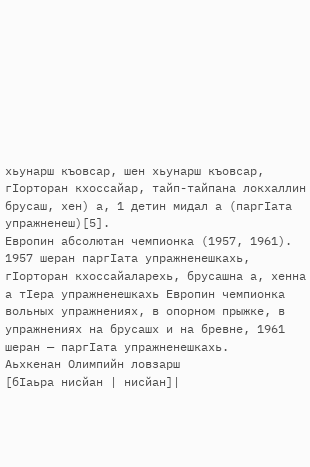хьунарш къовсар, шен хьунарш къовсар, гӀорторан кхоссайар, тайп-тайпана локхаллин брусаш, хен) а, 1 детин мидал а (паргӀата упражненеш)[5].
Европин абсолютан чемпионка (1957, 1961). 1957 шеран паргӀата упражненешкахь, гӀорторан кхоссайаларехь, брусашна а, хенна а тӀера упражненешкахь Европин чемпионка вольных упражнениях, в опорном прыжке, в упражнениях на брусашх и на бревне, 1961 шеран — паргӀата упражненешкахь.
Аьхкенан Олимпийн ловзарш
[бӀаьра нисйан | нисйан]|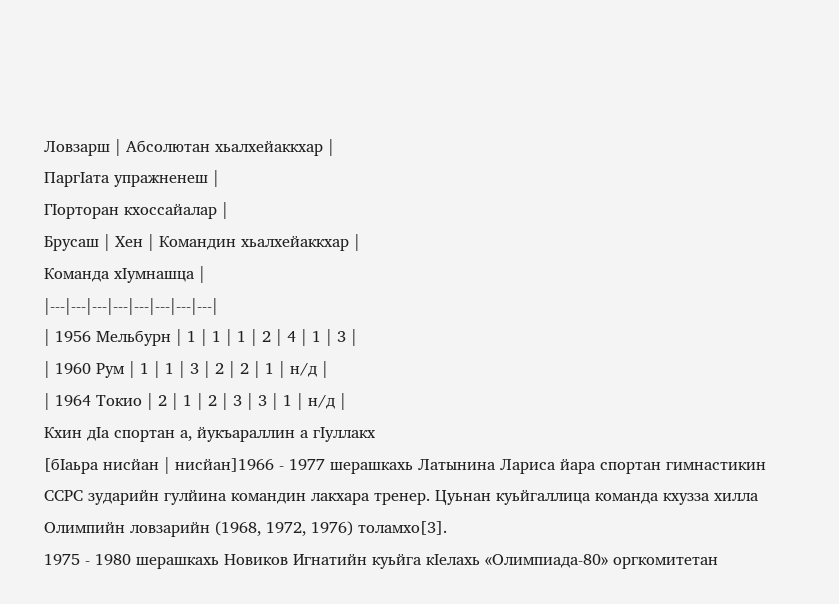Ловзарш | Абсолютан хьалхейаккхар |
ПаргӀата упражненеш |
ГӀорторан кхоссайалар |
Брусаш | Хен | Командин хьалхейаккхар |
Команда хӀумнашца |
|---|---|---|---|---|---|---|---|
| 1956 Мельбурн | 1 | 1 | 1 | 2 | 4 | 1 | 3 |
| 1960 Рум | 1 | 1 | 3 | 2 | 2 | 1 | н/д |
| 1964 Токио | 2 | 1 | 2 | 3 | 3 | 1 | н/д |
Кхин дӀа спортан а, йукъараллин а гӀуллакх
[бӀаьра нисйан | нисйан]1966 - 1977 шерашкахь Латынина Лариса йара спортан гимнастикин ССРС зударийн гулйина командин лакхара тренер. Цуьнан куьйгаллица команда кхузза хилла Олимпийн ловзарийн (1968, 1972, 1976) толамхо[3].
1975 - 1980 шерашкахь Новиков Игнатийн куьйга кӀелахь «Олимпиада-80» оргкомитетан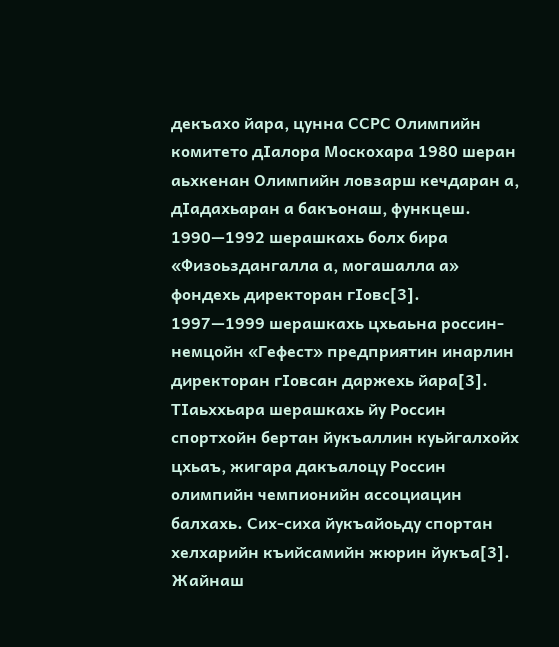декъахо йара, цунна ССРС Олимпийн комитето дӀалора Москохара 1980 шеран аьхкенан Олимпийн ловзарш кечдаран а, дӀадахьаран а бакъонаш, функцеш.
1990—1992 шерашкахь болх бира «Физоьздангалла а, могашалла а» фондехь директоран гӀовс[3].
1997—1999 шерашкахь цхьаьна россин-немцойн «Гефест» предприятин инарлин директоран гӀовсан даржехь йара[3].
ТӀаьххьара шерашкахь йу Россин спортхойн бертан йукъаллин куьйгалхойх цхьаъ, жигара дакъалоцу Россин олимпийн чемпионийн ассоциацин балхахь. Сих-сиха йукъайоьду спортан хелхарийн къийсамийн жюрин йукъа[3].
Жайнаш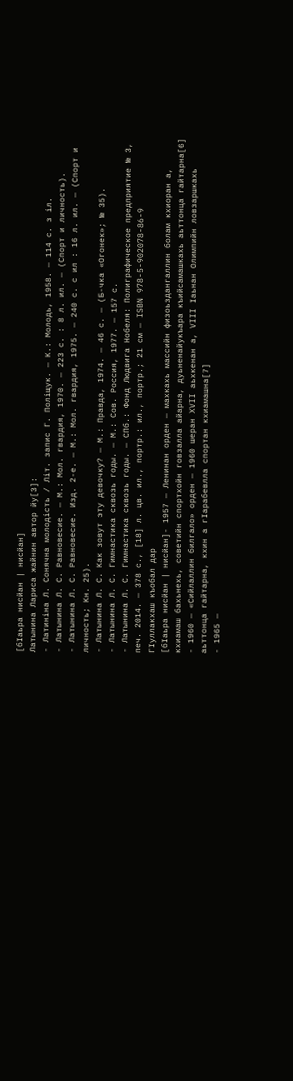[бӀаьра нисйан | нисйан]
Латынина Лариса жайнин автор йу[3]:
- Латиніна Л. Сонячна молодість / Літ. запис Г. Поліщук. — К.: Молодь, 1958. — 114 с. з іл.
- Латынина Л. С. Равновесие. — М.: Мол. гвардия, 1970. — 223 с. : 8 л. ил. — (Спорт и личность).
- Латынина Л. С. Равновесие. Изд. 2-е. — М.: Мол. гвардия, 1975. — 240 с. с ил : 16 л. ил. — (Спорт и личность; Кн. 25).
- Латынина Л. С. Как зовут эту девочку? — М.: Правда, 1974. — 46 с. — (Б-чка «Огонек»; № 35).
- Латынина Л. С. Гимнастика сквозь годы. — М.: Сов. Россия, 1977. — 157 с.
- Латынина Л. С. Гимнастика сквозь годы. — СПб.: Фонд Людвига Нобеля: Полиграфическое предприятие № 3, печ. 2014. — 378 с., [18] л. цв. ил., портр.: ил., портр.; 21 см — ISBN 978-5-902078-86-9
ГӀуллакхаш къобал дар
[бӀаьра нисйан | нисйан]- 1957 — Ленинан орден — махкахь массийн физоьздангаллин болам кхиоран а, кхиамаш бахьнехь, советийн спортхойн говзалла айарна, дуьненайукъара къийсамашкахь аьттонца гайтарна[6]
- 1960 — «Сийлаллин билгало» орден — 1960 шеран XVII аьхкенан а, VIII Ӏаьнан Олимпийн ловзаршкахь аьттонца гайтарна, кхин а гӀарабевлла спортан кхиамашна[7]
- 1965 —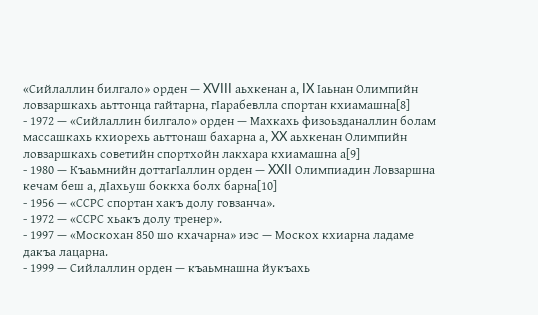«Сийлаллин билгало» орден — XVIII аьхкенан а, IX Ӏаьнан Олимпийн ловзаршкахь аьттонца гайтарна, гӀарабевлла спортан кхиамашна[8]
- 1972 — «Сийлаллин билгало» орден — Махкахь физоьзданаллин болам массашкахь кхиорехь аьттонаш бахарна а, XX аьхкенан Олимпийн ловзаршкахь советийн спортхойн лакхара кхиамашна а[9]
- 1980 — Къаьмнийн доттагӀаллин орден — XXII Олимпиадин Ловзаршна кечам беш а, дӀахьуш боккха болх барна[10]
- 1956 — «ССРС спортан хакъ долу говзанча».
- 1972 — «ССРС хьакъ долу тренер».
- 1997 — «Москохан 850 шо кхачарна» иэс — Москох кхиарна ладаме дакъа лацарна.
- 1999 — Сийлаллин орден — къаьмнашна йукъахь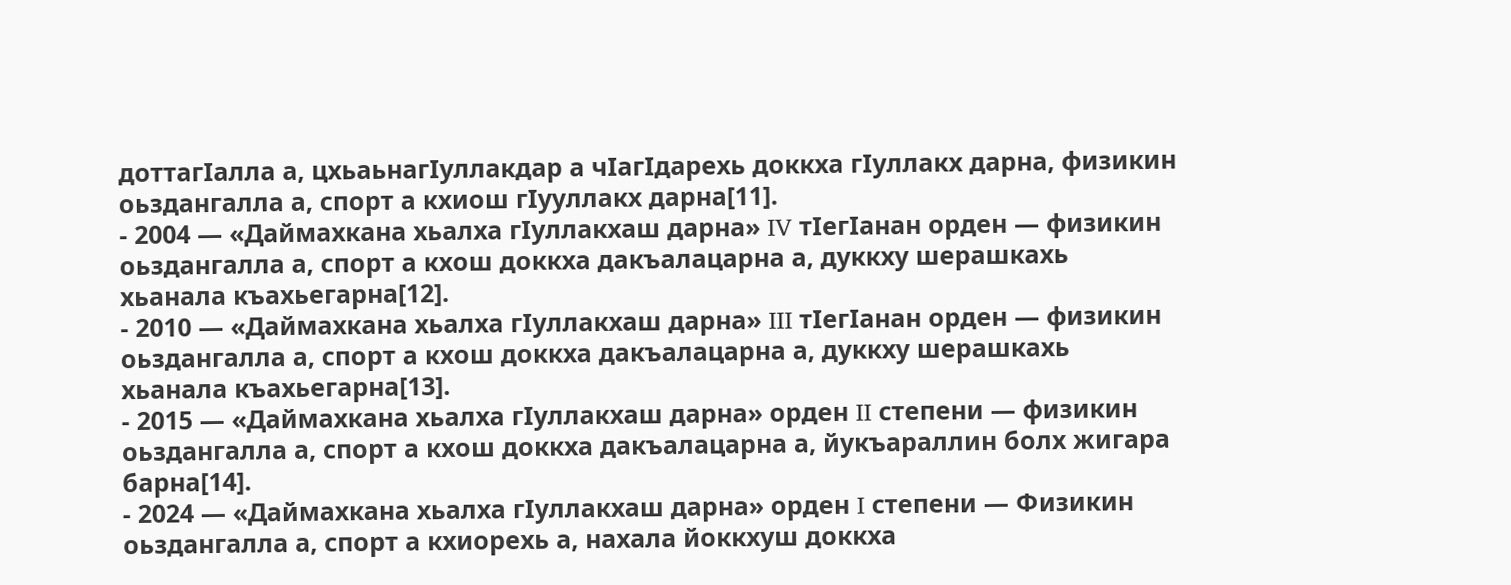доттагӀалла а, цхьаьнагӀуллакдар а чӀагӀдарехь доккха гӀуллакх дарна, физикин оьздангалла а, спорт а кхиош гӀууллакх дарна[11].
- 2004 — «Даймахкана хьалха гӀуллакхаш дарна» IV тӀегӀанан орден — физикин оьздангалла а, спорт а кхош доккха дакъалацарна а, дуккху шерашкахь хьанала къахьегарна[12].
- 2010 — «Даймахкана хьалха гӀуллакхаш дарна» III тӀегӀанан орден — физикин оьздангалла а, спорт а кхош доккха дакъалацарна а, дуккху шерашкахь хьанала къахьегарна[13].
- 2015 — «Даймахкана хьалха гӀуллакхаш дарна» орден II степени — физикин оьздангалла а, спорт а кхош доккха дакъалацарна а, йукъараллин болх жигара барна[14].
- 2024 — «Даймахкана хьалха гӀуллакхаш дарна» орден I степени — Физикин оьздангалла а, спорт а кхиорехь а, нахала йоккхуш доккха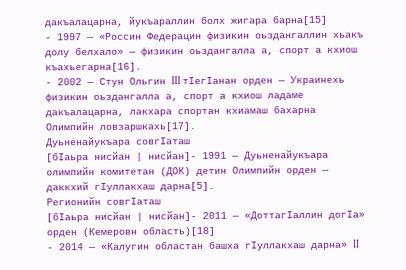дакъалацарна, йукъараллин болх жигара барна[15]
- 1997 — «Россин Федерацин физикин оьздангаллин хьакъ долу белхало» — физикин оьздангалла а, спорт а кхиош къахьегарна[16].
- 2002 — Стун Ольгин III тӀегӀанан орден — Украинехь физикин оьздангалла а, спорт а кхиош ладаме дакъалацарна, лакхара спортан кхиамаш бахарна Олимпийн ловзаршкахь[17].
Дуьненайукъара совгӀаташ
[бӀаьра нисйан | нисйан]- 1991 — Дуьненайукъара олимпийн комитетан (ДОК) детин Олимпийн орден — даккхий гӀуллакхаш дарна[5].
Регионийн совгӀаташ
[бӀаьра нисйан | нисйан]- 2011 — «ДоттагӀаллин догӀа» орден (Кемеровн область)[18]
- 2014 — «Калугин областан башха гӀуллакхаш дарна» II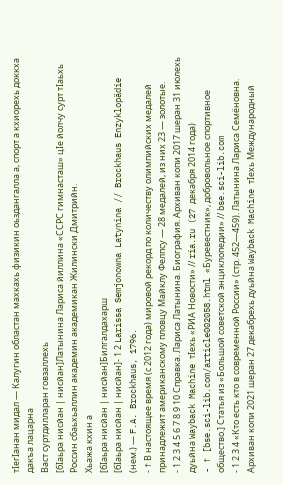тӀегӀанан мидал — Калугин областан махкахь физикин оьздангалла а, спорт а кхиорехь доккха дакъа лацарна
Васт суртдилларан говзаллехь
[бӀаьра нисйан | нисйан]Латынина Лариса йиллина «ССРС гимнасташ» цӀе йолчу сурт тӀаьхь Россин сбаьхьаллин академин академикан Жилински Дмитрийн.
Хьажа кхин а
[бӀаьра нисйан | нисйан]Билгалдахарш
[бӀаьра нисйан | нисйан]- 1 2 Larissa Semjonowna Latynina // Brockhaus Enzyklopädie (нем.) — F.A. Brockhaus, 1796.
- ↑ В настоящее время (с 2012 года) мировой рекорд по количеству олимпийских медалей принадлежит американскому пловцу Майклу Фелпсу — 28 медалей, из них 23 — золотые.
- 1 2 3 4 5 6 7 8 9 10 Справка. Лариса Латынина. Биография. Архиван копи 2017 шеран 31 июлехь дуьйна Wayback Machine тӀехь «РИА Новости» // ria.ru (27 декабря 2014 года)
- ↑ [bse.sci-lib.com/article002058.html «Буревестник», добровольное спортивное общество.] Статья из «Большой советской энциклопедии» // bse.sci-lib.com
- 1 2 3 4 «Кто есть кто в современной России» (стр. 452—459). Латынина Лариса Семёновна. Архиван копи 2021 шеран 27 декабрехь дуьйна Wayback Machine тӀехь Международный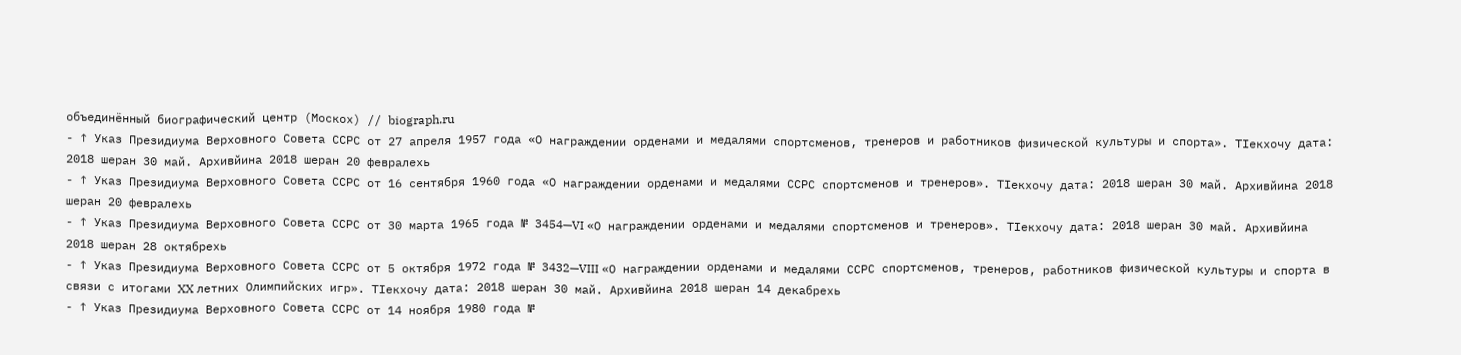объединённый биографический центр (Москох) // biograph.ru
- ↑ Указ Президиума Верховного Совета ССРС от 27 апреля 1957 года «О награждении орденами и медалями спортсменов, тренеров и работников физической культуры и спорта». ТӀекхочу дата: 2018 шеран 30 май. Архивйина 2018 шеран 20 февралехь
- ↑ Указ Президиума Верховного Совета ССРС от 16 сентября 1960 года «О награждении орденами и медалями ССРС спортсменов и тренеров». ТӀекхочу дата: 2018 шеран 30 май. Архивйина 2018 шеран 20 февралехь
- ↑ Указ Президиума Верховного Совета ССРС от 30 марта 1965 года № 3454—VI «О награждении орденами и медалями спортсменов и тренеров». ТӀекхочу дата: 2018 шеран 30 май. Архивйина 2018 шеран 28 октябрехь
- ↑ Указ Президиума Верховного Совета ССРС от 5 октября 1972 года № 3432—VIII «О награждении орденами и медалями ССРС спортсменов, тренеров, работников физической культуры и спорта в связи с итогами XX летних Олимпийских игр». ТӀекхочу дата: 2018 шеран 30 май. Архивйина 2018 шеран 14 декабрехь
- ↑ Указ Президиума Верховного Совета ССРС от 14 ноября 1980 года №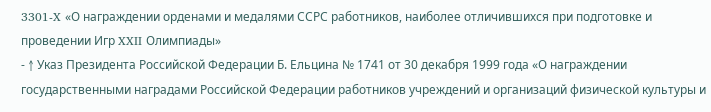3301-X «О награждении орденами и медалями ССРС работников, наиболее отличившихся при подготовке и проведении Игр XXII Олимпиады»
- ↑ Указ Президента Российской Федерации Б. Ельцина № 1741 от 30 декабря 1999 года «О награждении государственными наградами Российской Федерации работников учреждений и организаций физической культуры и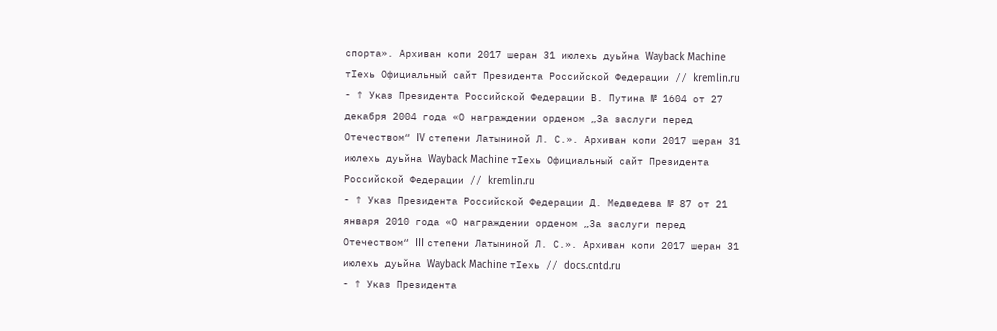спорта». Архиван копи 2017 шеран 31 июлехь дуьйна Wayback Machine тӀехь Официальный сайт Президента Российской Федерации // kremlin.ru
- ↑ Указ Президента Российской Федерации В. Путина № 1604 от 27 декабря 2004 года «О награждении орденом „За заслуги перед Отечеством“ IV степени Латыниной Л. С.». Архиван копи 2017 шеран 31 июлехь дуьйна Wayback Machine тӀехь Официальный сайт Президента Российской Федерации // kremlin.ru
- ↑ Указ Президента Российской Федерации Д. Медведева № 87 от 21 января 2010 года «О награждении орденом „За заслуги перед Отечеством“ III степени Латыниной Л. С.». Архиван копи 2017 шеран 31 июлехь дуьйна Wayback Machine тӀехь // docs.cntd.ru
- ↑ Указ Президента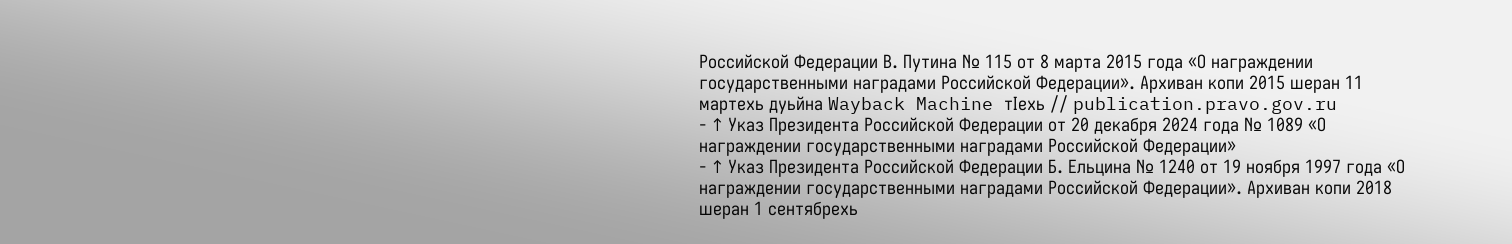Российской Федерации В. Путина № 115 от 8 марта 2015 года «О награждении государственными наградами Российской Федерации». Архиван копи 2015 шеран 11 мартехь дуьйна Wayback Machine тӀехь // publication.pravo.gov.ru
- ↑ Указ Президента Российской Федерации от 20 декабря 2024 года № 1089 «О награждении государственными наградами Российской Федерации»
- ↑ Указ Президента Российской Федерации Б. Ельцина № 1240 от 19 ноября 1997 года «О награждении государственными наградами Российской Федерации». Архиван копи 2018 шеран 1 сентябрехь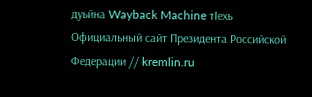дуьйна Wayback Machine тӀехь Официальный сайт Президента Российской Федерации // kremlin.ru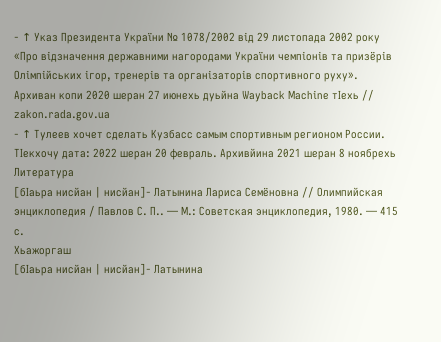- ↑ Указ Президента України № 1078/2002 від 29 листопада 2002 року «Про відзначення державними нагородами України чемпіонів та призёрів Олімпійських ігор, тренерів та організаторів спортивного руху». Архиван копи 2020 шеран 27 июнехь дуьйна Wayback Machine тӀехь // zakon.rada.gov.ua
- ↑ Тулеев хочет сделать Кузбасс самым спортивным регионом России. ТӀекхочу дата: 2022 шеран 20 февраль. Архивйина 2021 шеран 8 ноябрехь
Литература
[бӀаьра нисйан | нисйан]- Латынина Лариса Семёновна // Олимпийская энциклопедия / Павлов С. П.. — М.: Советская энциклопедия, 1980. — 415 с.
Хьажоргаш
[бӀаьра нисйан | нисйан]- Латынина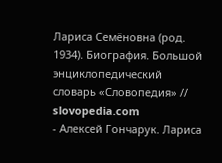Лариса Семёновна (род. 1934). Биография. Большой энциклопедический словарь «Словопедия» // slovopedia.com
- Алексей Гончарук. Лариса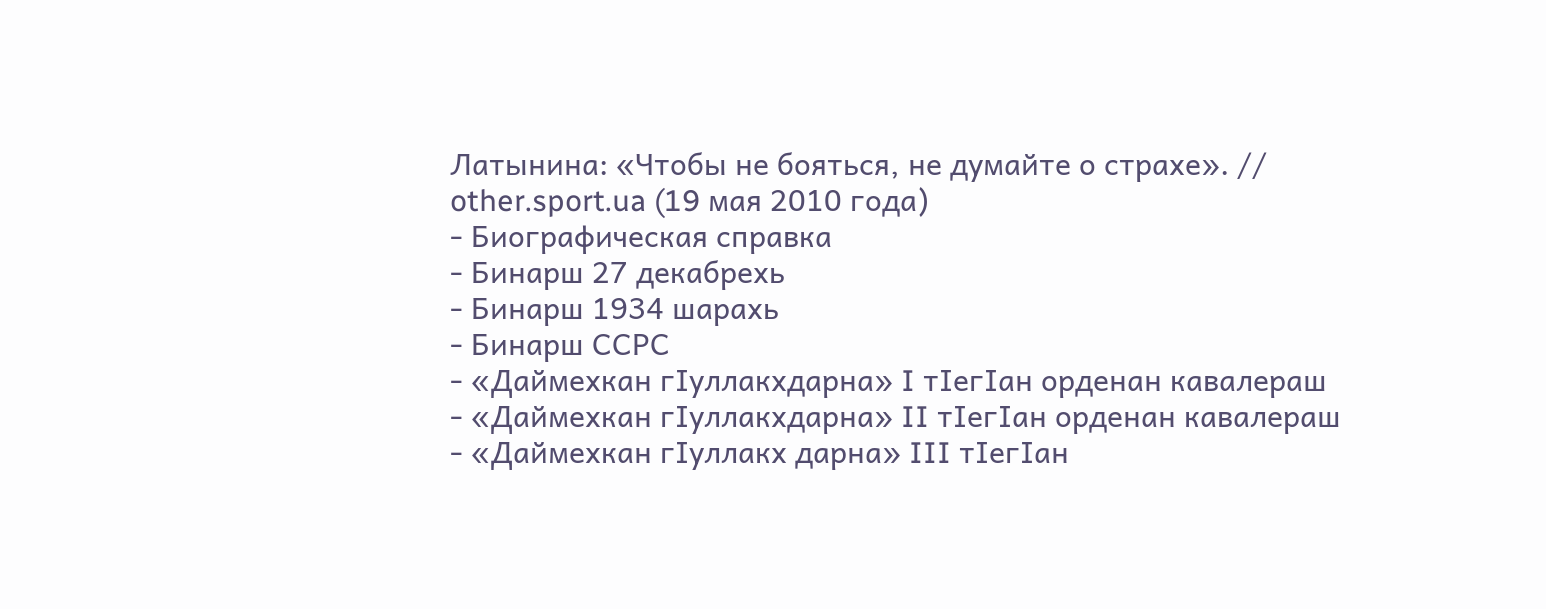Латынина: «Чтобы не бояться, не думайте о страхе». // other.sport.ua (19 мая 2010 года)
- Биографическая справка
- Бинарш 27 декабрехь
- Бинарш 1934 шарахь
- Бинарш ССРС
- «Даймехкан гӀуллакхдарна» I тӀегӀан орденан кавалераш
- «Даймехкан гӀуллакхдарна» II тӀегӀан орденан кавалераш
- «Даймехкан гӀуллакх дарна» III тӀегӀан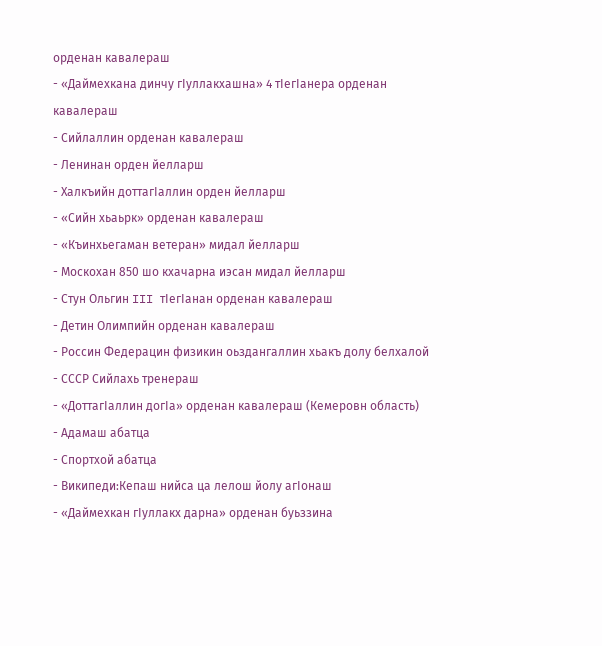орденан кавалераш
- «Даймехкана динчу гӀуллакхашна» 4 тӀегӀанера орденан кавалераш
- Сийлаллин орденан кавалераш
- Ленинан орден йелларш
- Халкъийн доттагӀаллин орден йелларш
- «Сийн хьаьрк» орденан кавалераш
- «Къинхьегаман ветеран» мидал йелларш
- Москохан 850 шо кхачарна иэсан мидал йелларш
- Стун Ольгин III тӀегӀанан орденан кавалераш
- Детин Олимпийн орденан кавалераш
- Россин Федерацин физикин оьздангаллин хьакъ долу белхалой
- СССР Сийлахь тренераш
- «ДоттагӀаллин догӀа» орденан кавалераш (Кемеровн область)
- Адамаш абатца
- Спортхой абатца
- Википеди:Кепаш нийса ца лелош йолу агӀонаш
- «Даймехкан гӀуллакх дарна» орденан буьззина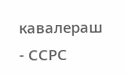кавалераш
- ССРС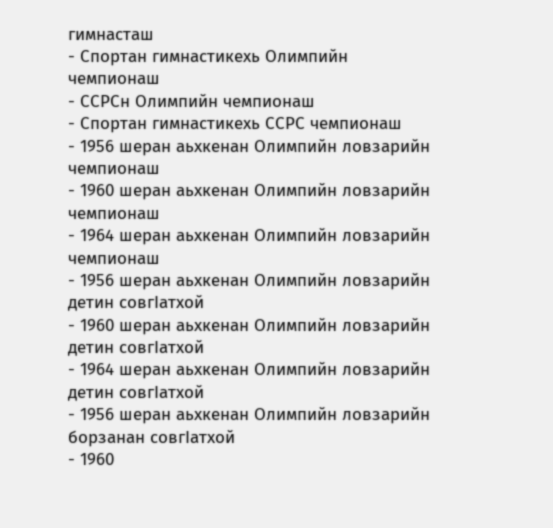гимнасташ
- Спортан гимнастикехь Олимпийн чемпионаш
- ССРСн Олимпийн чемпионаш
- Спортан гимнастикехь ССРС чемпионаш
- 1956 шеран аьхкенан Олимпийн ловзарийн чемпионаш
- 1960 шеран аьхкенан Олимпийн ловзарийн чемпионаш
- 1964 шеран аьхкенан Олимпийн ловзарийн чемпионаш
- 1956 шеран аьхкенан Олимпийн ловзарийн детин совгӀатхой
- 1960 шеран аьхкенан Олимпийн ловзарийн детин совгӀатхой
- 1964 шеран аьхкенан Олимпийн ловзарийн детин совгӀатхой
- 1956 шеран аьхкенан Олимпийн ловзарийн борзанан совгӀатхой
- 1960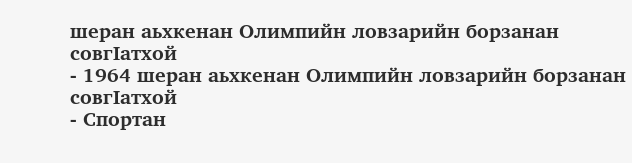шеран аьхкенан Олимпийн ловзарийн борзанан совгӀатхой
- 1964 шеран аьхкенан Олимпийн ловзарийн борзанан совгӀатхой
- Спортан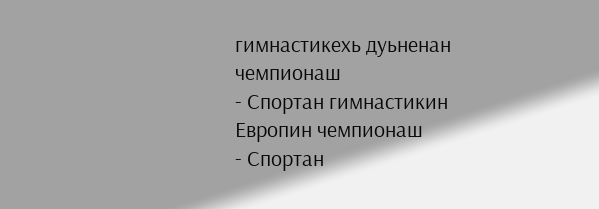гимнастикехь дуьненан чемпионаш
- Спортан гимнастикин Европин чемпионаш
- Спортан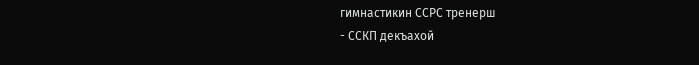гимнастикин ССРС тренерш
- ССКП декъахой